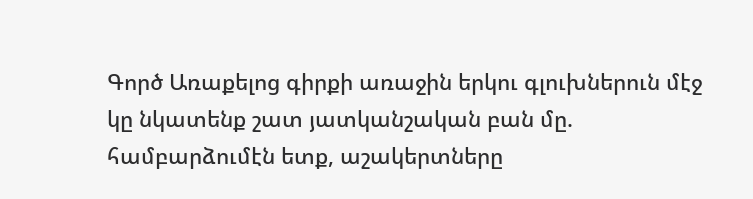Գործ Առաքելոց գիրքի առաջին երկու գլուխներուն մէջ կը նկատենք շատ յատկանշական բան մը. համբարձումէն ետք, աշակերտները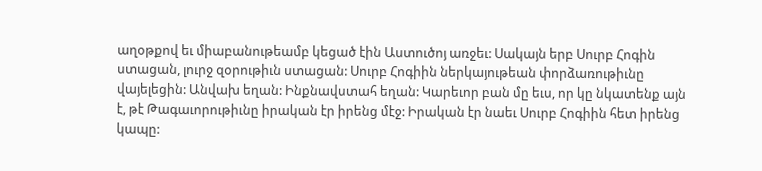աղօթքով եւ միաբանութեամբ կեցած էին Աստուծոյ առջեւ: Սակայն երբ Սուրբ Հոգին ստացան, լուրջ զօրութիւն ստացան: Սուրբ Հոգիին ներկայութեան փորձառութիւնը վայելեցին: Անվախ եղան: Ինքնավստահ եղան: Կարեւոր բան մը եւս, որ կը նկատենք այն է, թէ Թագաւորութիւնը իրական էր իրենց մէջ: Իրական էր նաեւ Սուրբ Հոգիին հետ իրենց կապը: